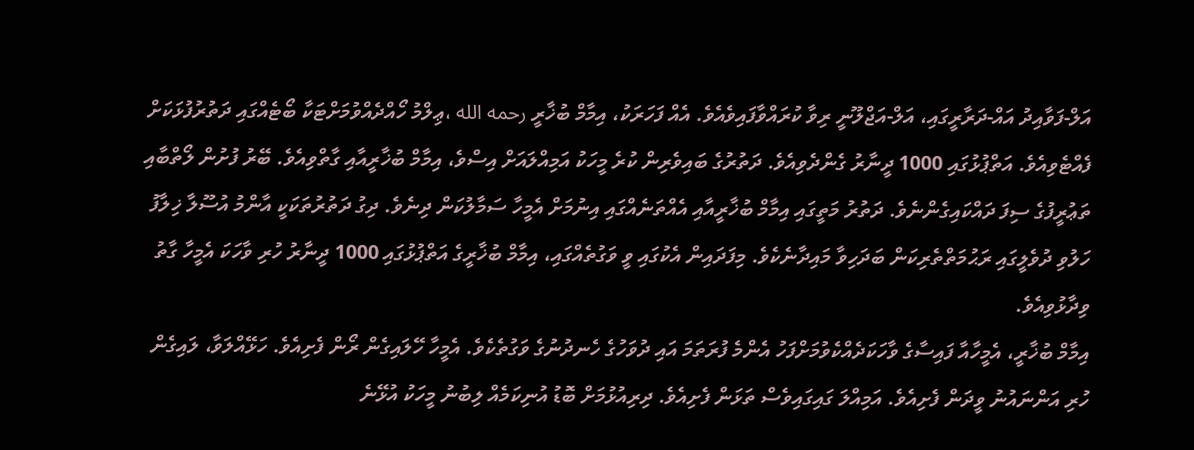އަލް-ފަވާއިދު އައް-ދަރާރީގައި، އަލް-އަޖްލޫނީ ރިވާ ކުރައްވާފައިވެއެވެ. އެއް ފަހަރަކު، އިމާމް ބުޚާރީ رحمه الله ،ޢިލްމު ހޯއްދެއްވުމަށްޓަކާ ބޯޓެއްގައި ދަތުރުފުޅަކަށް ފެއްޓެވިއެވެ. އަތްޕުޅުގައި 1000 ދީނާރު ގެންދެވިއެވެ. ދަތުރުގެ ބައިވެރިން ކުރެ މީހަކު އަމިއްލައަށް އިސްވެ، އިމާމް ބުޚާރީއާއި ގާތްވިއެވެ. ބޭރު ފުށުން ލޯތްބާއި ތަޢުރީފުގެ ސިފަ ދައްކައިގެންނެވެ. ދަތުރު މަތީގައި އިމާމް ބުޚާރީއާއި އެއްތަނެއްގައި އިނުމަށް އެމީހާ ސަމާލުކަން ދިނެވެ. ދިގު ދަތުރުތަކަކީ އާންމު އުސޫލާ ޚިލާފު ހަލުވި ދުވެލީގައި ރަޙުމަތްތެރިކަން ބަދަހިވާ މައިދާނެކެވެ. މިފަދައިން އެކުގައި ވީ ވަގުތެއްގައި، އިމާމް ބުޚާރީގެ އަތްޕުޅުގައި 1000 ދީނާރު ހުރި ވާހަކަ އެމީހާ ގާތު ވިދާޅުވިއެވެ.
އިމާމް ބުޚާރީ، އެމީހާއާ ފައިސާގެ ވާހަކަދެއްކެވުމަށްފަހު އެންމެ ފުރަތަމަ އައި ދުވަހުގެ ހެނދުނުގެ ވަގުތެކެވެ. އެމީހާ ހޭލައިގެން ރޯން ފެށިއެވެ. ހަޅޭއްލަވާ، ލައިގެން ހުރި އަންނައުނު ވީދަން ފެށިއެވެ. އަމިއްލަ ގައިގައިވެސް ތަޅަން ފެށިއެވެ. ދިރިއުޅުމަށް ބޮޑު އުނިކަމެއް ލިބުނު މީހަކު އުޅޭނެ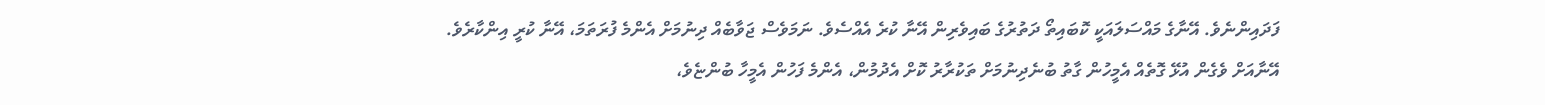ފަދައިންނެވެ. އޭނާގެ މައްސަލައަކީ ކޮބައިތޯ ދަތުރުގެ ބައިވެރިން އޭނާ ކުރެ އެއްސެވެ. ނަމަވެސް ޖަވާބެއް ދިނުމަށް އެންމެ ފުރަތަމަ، އޭނާ ކުރީ އިންކާރެވެ. އޭނާއަށް ވެގެން އުޅޭ ގޮތެއް އެމީހުން ގާތު ބުނެދިނުމަށް ތަކުރާރު ކޮށް އެދުމުން، އެންމެ ފަހުން އެމީހާ ބުންޏެވެ،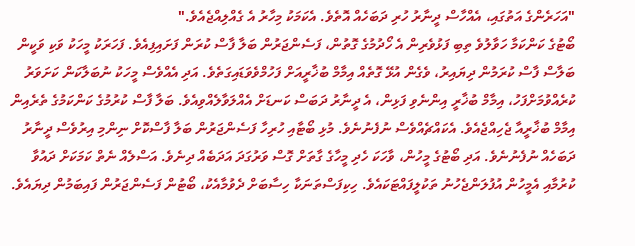"އަހަރެންގެ އަތުގައި، އެއްހާސް ދީނާރު ހުރި ދަބަހެއް އޮތެވެ. އެކަމަކު މިހާރު އެ ގެއްލިއްޖެއެވެ."
ބޯޓުގެ ކަންކަމާ ހަވާލުވެ ތިބި ފަޅުވެރިން އެ ހޯދުމުގެ ގޮތުން، ފަސެންޖަރުން ބަލާ ފާސް ކުރަން ފަށައިފިއެވެ. ފަހަރަކު މީހަކު ވަކި ވަކީން ބަލާސް ފާސް ކުރަމުން ދިޔައިރު، ވެގެން އުޅޭ ގޮތެއް އިމާމް ބުޚާރީއަށް ފަހުމްވެވަޑައިގަތެވެ. އަދި އެއްވެސް މީހަކު ނުބަލާކަން ކަށަވަރު ކުރެއްވުމަށްފަހު، އިމާމް ބުޚާރީ އިންނެވި ފަޅިން، އެ ދީނާރު ދަބަސް ކަނޑަށް އެއްލަވާލެއްވިއެވެ. ބަލާ ފާސް ކުރުމުގެ ކަންކަމުގެ ތެރެއިން އިމާމް ބުޚާރީއާ ޖެހިއްޖެއެވެ. އެކައްޗެއްވެސް ނުފެނުނެވެ. މުޅި ބޯޓާއި ހުރިހާ ފަސެންޖަރުން ބަލާ ފާސްކޮށް ނިންމި އިރުވެސް ދީނާރު ދަބަހެއް ނުފެނުނެވެ. އަދި ބޯޓުގެ މީހުން، ވާހަކަ ހެދި މީހާގެ ގާތަށް ގޮސް ވަރުގަދަ އަދަބެއް ދިނެވެ. އަސްލެއް ނެތް ކަމަކަށް ދައުވާ ކުރުމާއި އެމީހުން އުފުލަންޖެހުނު ތަކުލީފައްޓަކައެވެ. ހިކިފަސްތަނަކާ ހިސާބަށް ދެވުމާއެކު، ބޯޓުން ފަސެންޖަރުން ފައިބަމުން ދިޔައެވެ.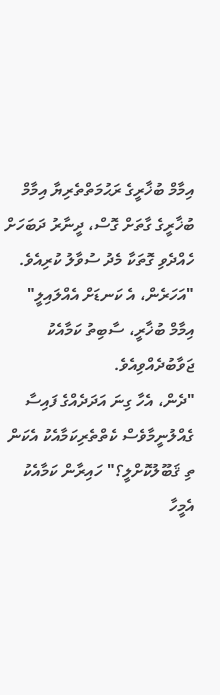އިމާމް ބުޚާރީގެ ރަޙުމަތްތެރިޔާ އިމާމް ބުޚާރީގެ ގާތަށް ގޮސް، ދީނާރު ދަބަހަށް ހެއްދެވި ގޮތަކާ މެދު ސުވާލު ކުރިއެވެ.
"އަހަރެން، އެ ކަނޑަށް އެއްލައިލީ" އިމާމް ބުޚާރީ، ސާބިތު ކަމާއެކު ޖަވާބުދެއްވިއެވެ.
"ދެން، އެހާ ގިނަ އަދަދެއްގެ ފައިސާ ގެއްލުނީމާވެސް ކެތްތެރިކަމާއެކު އެކަން ތި ޤަބޫލުކޮށްލީ؟" ހައިރާން ކަމާއެކު އެމީހާ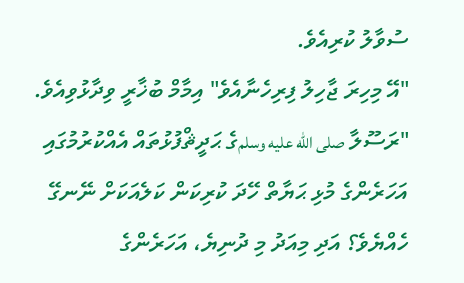ސުވާލު ކުރިއެވެ.
"އޭ މިހިރަ ޖާހިލު ފިރިހެނާއެވެ" އިމާމް ބުޚާރީ ވިދާޅުވިއެވެ. "ރަސޫލާ صلى الله عليه وسلمގެ ޙަދީޘްފުޅުތައް އެއްކުރުމުގައި އަހަރެންގެ މުޅި ޙަޔާތް ހޭދަ ކުރިކަން ކަލެއަކަށް ނޭނގޭ ހެއްޔެވެ؟ އަދި މިއަދު މި ދުނިޔެ، އަހަރެންގެ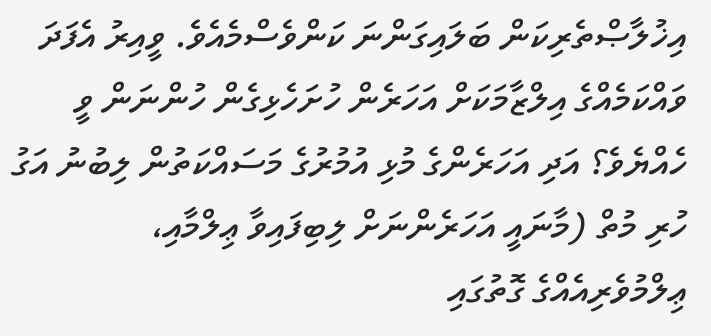އިޚުލާޞްތެރިކަން ބަލައިގަންނަ ކަންވެސްމެއެވެ. ވީއިރު އެފަދަ ވައްކަމެއްގެ އިލްޒާމަކަށް އަހަރެން ހުށަހެޅިގެން ހުންނަން ވީ ހެއްޔެވެ؟ އަދި އަހަރެންގެ މުޅި އުމުރުގެ މަސައްކަތުން ލިބުނު އަގު ހުރި މުތް (މާނައީ އަހަރެންނަށް ލިބިފައިވާ ޢިލްމާއި، ޢިލްމުވެރިއެއްގެ ގޮތުގައި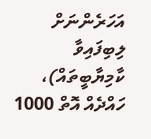އަހަރެންނަށް ލިބިފައިވާ ކާމިޔާބީތައް)، ހައްދެއް އޮތް 1000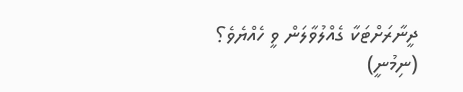ދީނާރަށްޓަކާ ގެއްލުވާލަން ވީ ހެއްޔެވެ؟
(ނިމުނީ)